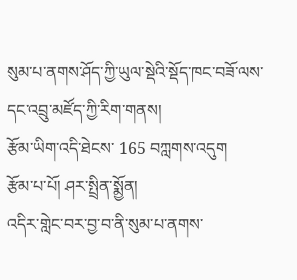སུམ་པ་ནགས་ཤོད་ཀྱི་ཡུལ་སྡེའི་སྡོད་ཁང་བཟོ་ལས་དང་འབྲུ་མཛོད་ཀྱི་རིག་གནས།
རྩོམ་ཡིག་འདི་ཐེངས་ 165 བཀླགས་འདུག
རྩོམ་པ་པོ། ཤར་སྤྲིན་སྨྱོན།
འདིར་གླེང་བར་བྱ་བ་ནི་སུམ་པ་ནགས་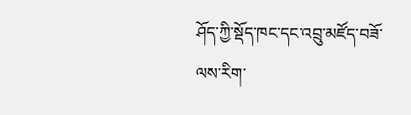ཤོད་ཀྱི་སྡོད་ཁང་དང་འབྲུ་མཛོད་བཟོ་ལས་རིག་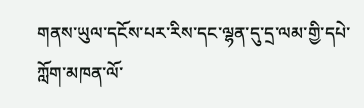གནས་ཡུལ་དངོས་པར་རིས་དང་ལྷན་དུ་དྲ་ལམ་གྱི་དཔེ་ཀློག་མཁན་ལོ་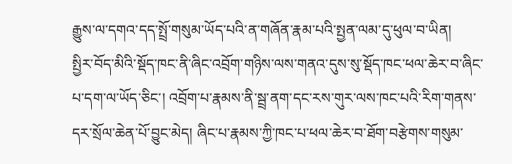རྒྱུས་ལ་དགའ་དད་སྤྲོ་གསུམ་ཡོད་པའི་ན་གཞོན་རྣམ་པའི་སྤྱན་ལམ་དུ་ཕུལ་བ་ཡིན།
སྤྱིར་བོད་མིའི་སྡོད་ཁང་ནི་ཞིང་འབྲོག་གཉིས་ལས་གནའ་དུས་སུ་སྡོད་ཁང་ཕལ་ཆེར་བ་ཞིང་པ་དག་ལ་ཡོད་ཅིང་། འབྲོག་པ་རྣམས་ནི་སྦྲ་ནག་དང་རས་གུར་ལས་ཁང་པའི་རིག་གནས་དར་སྲོལ་ཆེན་པོ་བྱུང་མེད། ཞིང་པ་རྣམས་ཀྱི་ཁང་པ་ཕལ་ཆེར་བ་ཐོག་བརྩེགས་གསུམ་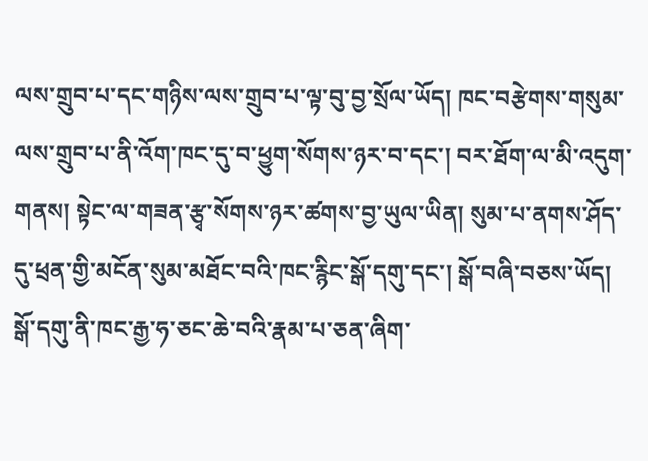ལས་གྲུབ་པ་དང་གཉིས་ལས་གྲུབ་པ་ལྟ་བུ་བྱ་སྲོལ་ཡོད། ཁང་བརྩེགས་གསུམ་ལས་གྲུབ་པ་ནི་འོག་ཁང་དུ་བ་ཕྱུག་སོགས་ཉར་བ་དང་། བར་ཐོག་ལ་མི་འདུག་གནས། སྟེང་ལ་གཟན་རྩྭ་སོགས་ཉར་ཚགས་བྱ་ཡུལ་ཡིན། སུམ་པ་ནགས་ཤོད་དུ་ཕྲན་གྱི་མངོན་སུམ་མཐོང་བའི་ཁང་རྙིང་སྒོ་དགུ་དང་། སྒོ་བཞི་བཅས་ཡོད།
སྒོ་དགུ་ནི་ཁང་རྒྱ་ཧ་ཅང་ཆེ་བའི་རྣམ་པ་ཅན་ཞིག་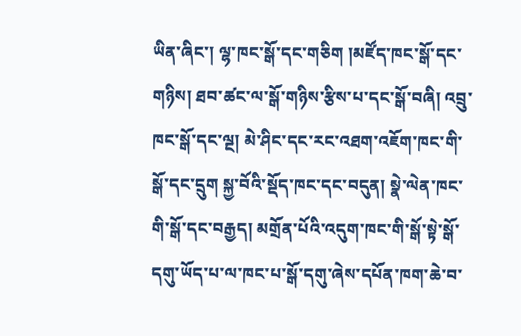ཡིན་ཞིང་། ལྷ་ཁང་སྒོ་དང་གཅིག །མཛོད་ཁང་སྒོ་དང་གཉིས། ཐབ་ཚང་ལ་སྒོ་གཉིས་རྩིས་པ་དང་སྒོ་བཞི། འབྲུ་ཁང་སྒོ་དང་ལྔ། མེ་ཤིང་དང་རང་འཐག་འཇོག་ཁང་གི་སྒོ་དང་དྲུག སྐྱ་བོའི་སྡོད་ཁང་དང་བདུན། སྣེ་ལེན་ཁང་གི་སྒོ་དང་བརྒྱད། མགྲོན་པོའི་འདུག་ཁང་གི་སྒོ་སྟེ་སྒོ་དགུ་ཡོད་པ་ལ་ཁང་པ་སྒོ་དགུ་ཞེས་དཔོན་ཁག་ཆེ་བ་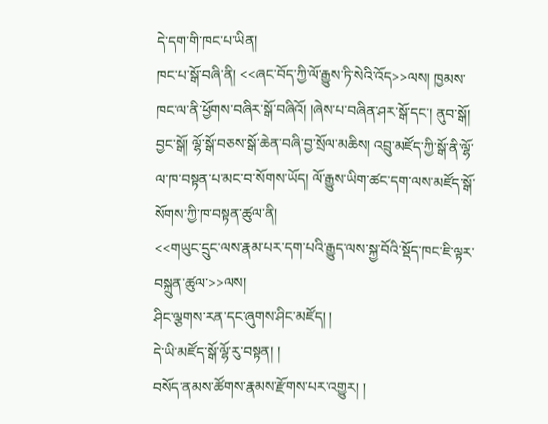དེ་དག་གི་ཁང་པ་ཡིན།
ཁང་པ་སྒོ་བཞི་ནི། <<ཞང་བོད་ཀྱི་ལོ་རྒྱུས་ཏི་སེའི་འོད>>ལས། ཁྱམས་ཁང་ལ་ནི་ཕྱོགས་བཞིར་སྒོ་བཞིའོ། །ཞེས་པ་བཞིན་ཤར་སྒོ་དང་། ནུབ་སྒོ། བྱང་སྒོ། ལྷོ་སྒོ་བཅས་སྒོ་ཆེན་བཞི་བྱ་སྲོལ་མཆིས། འབྲུ་མཛོད་ཀྱི་སྒོ་ནི་ལྷོ་ལ་ཁ་བསྟན་པ་མང་བ་སོགས་ཡོད། ལོ་རྒྱུས་ཡིག་ཚང་དག་ལས་མཛོད་སྒོ་སོགས་ཀྱི་ཁ་བསྟན་ཚུལ་ནི།
<<གཡུང་དྲུང་ལས་རྣམ་པར་དག་པའི་རྒྱུད་ལས་སྐྱ་བོའི་སྡོད་ཁང་ཇི་ལྟར་བསྐྲུན་ཚུལ་>>ལས།
ཤིང་ལྕགས་རན་དང་ཞུགས་ཤིང་མཛོད། །
དེ་ཡི་མཛོད་སྒོ་ལྷོ་རུ་བསྟན། །
བསོད་ནམས་ཚོགས་རྣམས་རྫོགས་པར་འགྱུར། །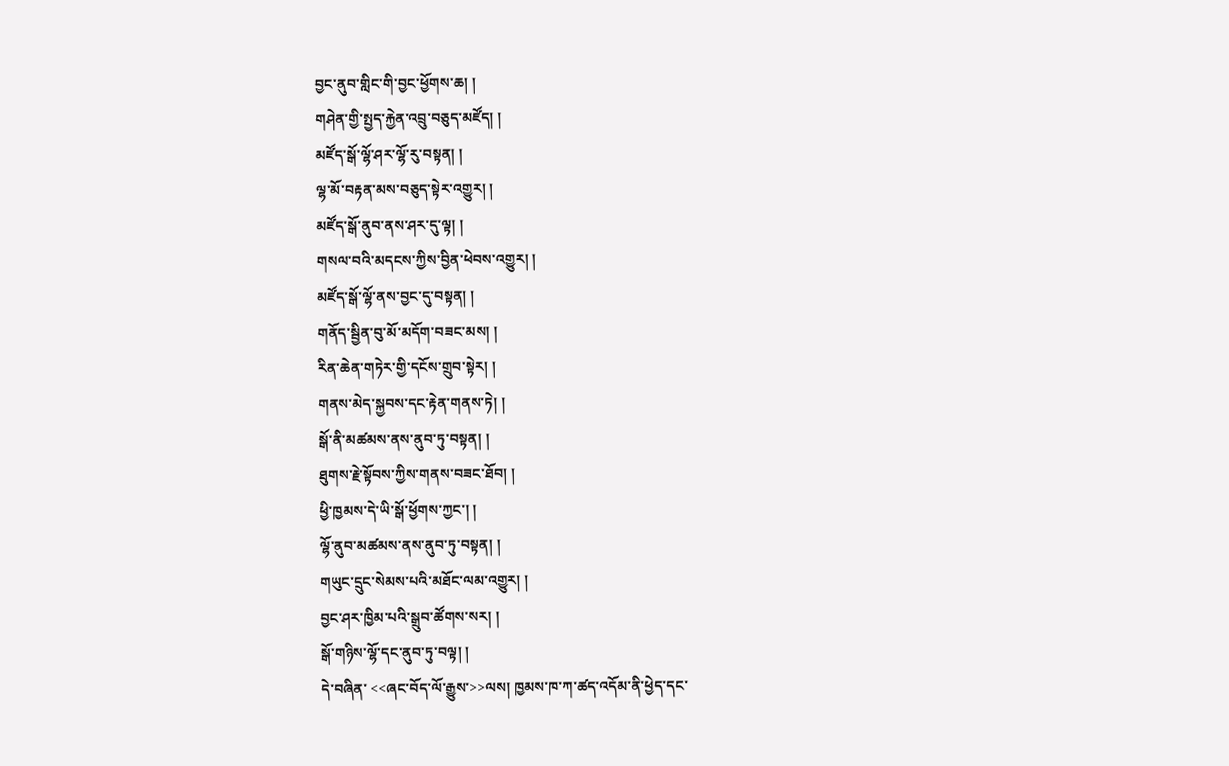བྱང་ནུབ་གླིང་གི་བྱང་ཕྱོགས་ཆ། །
གཤེན་གྱི་སྤྱད་རྐྱེན་འབྲུ་བཅུད་མཛོད། །
མཛོད་སྒོ་ལྷོ་ཤར་ལྷོ་རུ་བསྟན། །
ལྷ་མོ་བརྟན་མས་བཅུད་སྟེར་འགྱུར། །
མཛོད་སྒོ་ནུབ་ནས་ཤར་དུ་ལྟ། །
གསལ་བའི་མདངས་ཀྱིས་བྱིན་ཕེབས་འགྱུར། །
མཛོད་སྒོ་ལྷོ་ནས་བྱང་དུ་བསྟན། །
གནོད་སྦྱིན་བུ་མོ་མདོག་བཟང་མས། །
རིན་ཆེན་གཏེར་གྱི་དངོས་གྲུབ་སྟེར། །
གནས་མེད་སྐྱབས་དང་རྟེན་གནས་ཏེ། །
སྒོ་ནི་མཚམས་ནས་ནུབ་ཏུ་བསྟན། །
ཐུགས་རྗེ་སྟོབས་ཀྱིས་གནས་བཟང་ཐོབ། །
ཕྱི་ཁྱམས་དེ་ཡི་སྒོ་ཕྱོགས་ཀྱང་། །
ལྷོ་ནུབ་མཚམས་ནས་ནུབ་ཏུ་བསྟན། །
གཡུང་དྲུང་སེམས་པའི་མཐོང་ལམ་འགྱུར། །
བྱང་ཤར་ཁྱིམ་པའི་སྒྲུབ་ཚོགས་སར། །
སྒོ་གཉིས་ལྷོ་དང་ནུབ་ཏུ་བལྟ། །
དེ་བཞིན་ <<ཞང་བོད་ལོ་རྒྱུས་>>ལས། ཁྱམས་ཁ་ཀ་ཚད་འདོམ་ནི་ཕྱེད་དང་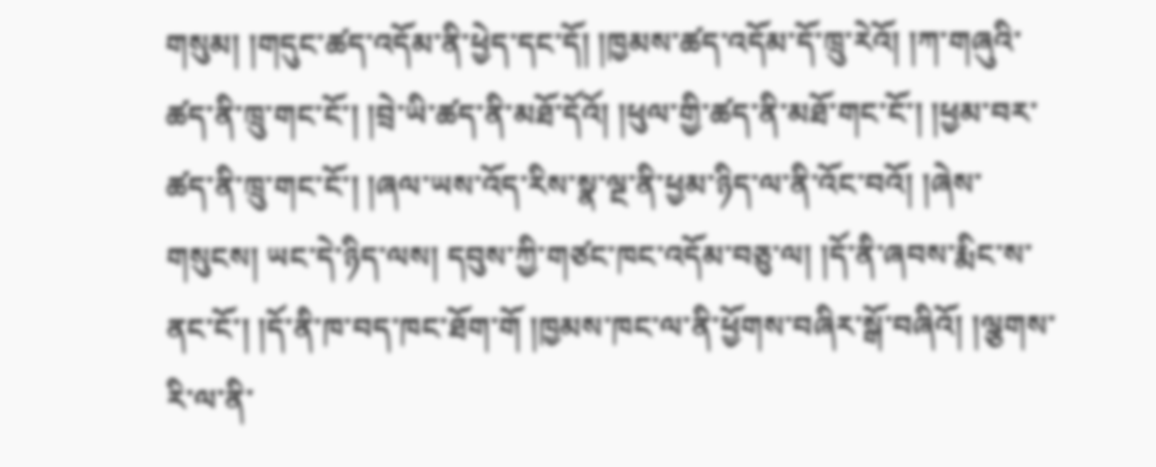གསུམ། །གདུང་ཚད་འདོམ་ནི་ཕྱེད་དང་དོ། །ཁྱམས་ཚད་འདོམ་དོ་ཁྲུ་རེའོ། །ཀ་གཞུའི་ཚད་ནི་ཁྲུ་གང་ངོ་། །བྲེ་ཡི་ཚད་ནི་མཐོ་དོའོ། །ཕུལ་གྱི་ཚད་ནི་མཐོ་གང་ངོ་། །ཕྱམ་བར་ཚད་ནི་ཁྲུ་གང་ངོ་། །ཞལ་ཡས་འོད་རིས་སྣ་ལྔ་ནི་ཕྱམ་ཉིད་ལ་ནི་འོང་བའོ། །ཞེས་གསུངས། ཡང་དེ་ཉིད་ལས། དབུས་ཀྱི་གཙང་ཁང་འདོམ་བཅུ་ལ། །དོ་ནི་ཞབས་རྨིང་ས་ནང་ངོ་། །དོ་ནི་ཁ་བད་ཁང་ཐོག་གོ །ཁྱམས་ཁང་ལ་ནི་ཕྱོགས་བཞིར་སྒོ་བཞིའོ། །ལྕགས་རི་ལ་ནི་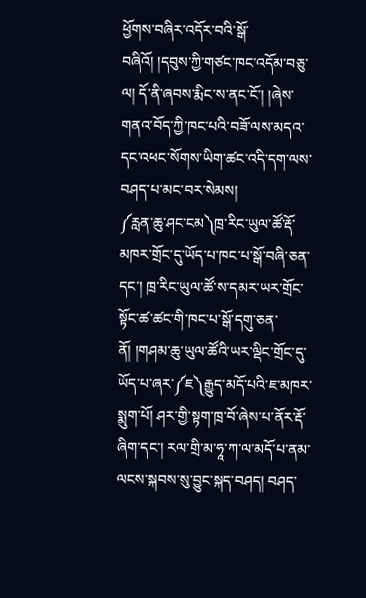ཕྱོགས་བཞིར་འདོར་བའི་སྒོ་བཞིའོ། །དབུས་ཀྱི་གཙང་ཁང་འདོམ་བཅུ་ལ། དོ་ནི་ཞབས་རྨིང་ས་ནང་ངོ་། །ཞེས་གནའ་བོད་ཀྱི་ཁང་པའི་བཟོ་ལས་མདའ་དང་འཕང་སོགས་ཡིག་ཚང་འདི་དག་ལས་བཤད་པ་མང་བར་སེམས།
༼རླན་ཆུ་ཤང་ངམ༽ཁྲ་རིང་ཡུལ་ཚོ་རྡོ་མཁར་གྲོང་དུ་ཡོད་པ་ཁང་པ་སྒོ་བཞི་ཅན་དང་། ཁྲ་རིང་ཡུལ་ཚོ་ས་དམར་ཡར་གྲོང་སྟོང་ཚ་ཚང་གི་ཁང་པ་སྒོ་དགུ་ཅན་ནོ། །གཤམ་ཆུ་ཡུལ་ཚོའི་ཡར་ལྡིང་གྲོང་དུ་ཡོད་པ་ཞར་༼ཇ༽རྒྱུད་མདོ་པའི་ཇ་མཁར་སྨུག་པོ། ཤར་གྱི་སྟག་ཁྲ་བོ་ཞེས་པ་ནོར་རྡོ་ཞིག་དང་། རལ་གྲི་མ་ཧཱ་ཀ་ལ་མདོ་པ་ནམ་ལངས་སྐབས་སུ་བྱུང་སྐད་བཤད། བཤད་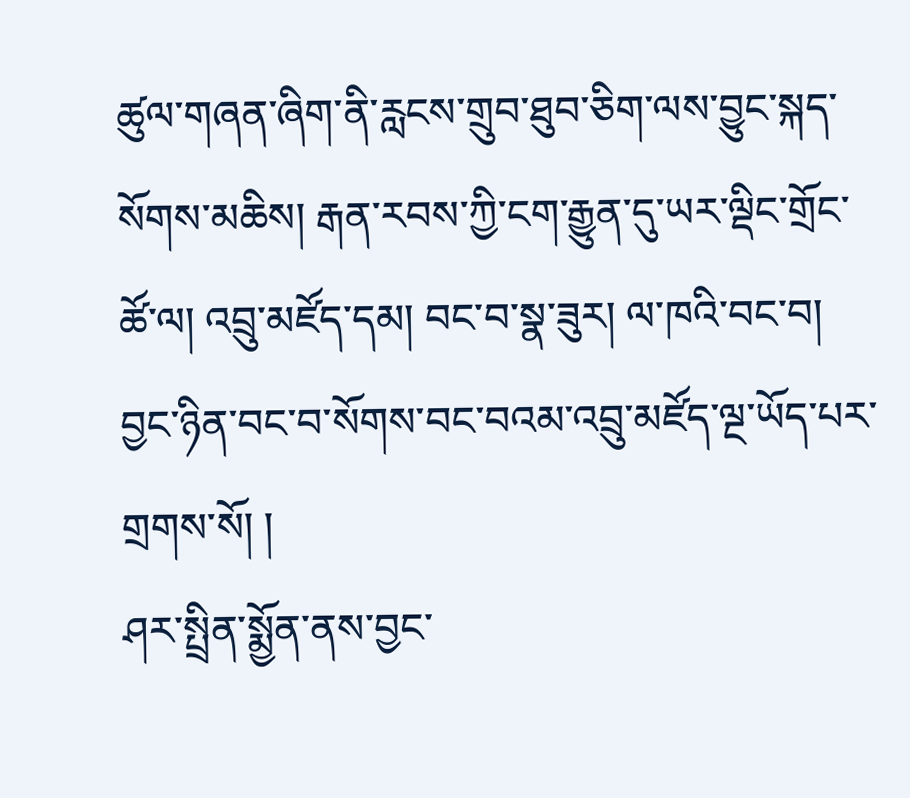ཚུལ་གཞན་ཞིག་ནི་རླངས་གྲུབ་ཐུབ་ཅིག་ལས་བྱུང་སྐད་སོགས་མཆིས། རྒན་རབས་ཀྱི་ངག་རྒྱུན་དུ་ཡར་ལྡིང་གྲོང་ཚོ་ལ། འབྲུ་མཛོད་དམ། བང་བ་སྣ་ཟུར། ལ་ཁའི་བང་བ། བྱང་ཉིན་བང་བ་སོགས་བང་བའམ་འབྲུ་མཛོད་ལྔ་ཡོད་པར་གྲགས་སོ། །
ཤར་སྤྲིན་སྨྱོན་ནས་བྱང་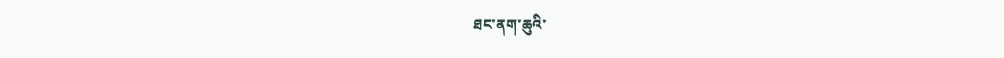ཐང་ནག་ཆུའི་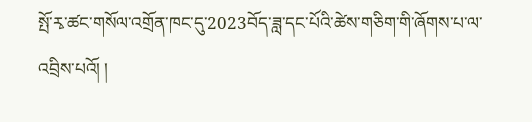སྤོ་རྭ་ཚང་གསོལ་འགྲོན་ཁང་དུ་2023བོད་ཟླ་དང་པོའི་ཚེས་གཅིག་གི་ཞོགས་པ་ལ་འབྲིས་པའོ། །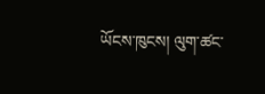ཡོངས་ཁུངས། ལུག་ཚང་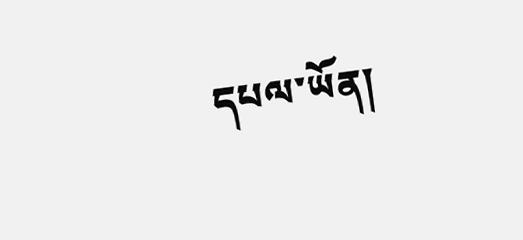དཔལ་ཡོན།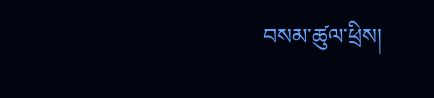བསམ་ཚུལ་ཕྲིས།